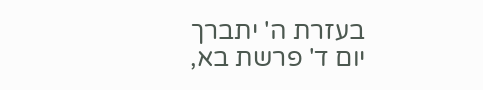בעזרת ה' יתברך
יום ד' פרשת בא,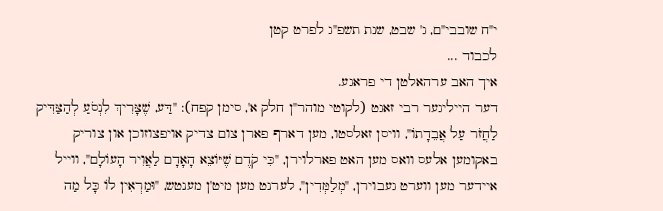י"ח שובבי"ם, ג' שבט, שנת תשפ"ג לפרט קטן
לכבוד ...
איך האב ערהאלטן די פראגע.
דער הייליגער רבי זאגט (לקוטי מוהר"ן חלק א', סימן קפח): "דַּע, שֶׁצָּרִיךְ לִנְסֹעַ לְהַצַּדִּיק לַחֲזֹר עַל אֲבֵדָתוֹ", וויסן זאלסטו, מען דארף פארן צום צדיק אויפצוזוכן און צוריק באקומען אלעס וואס מען האט פארלוירן, "כִּי קֹדֶם שֶׁיּוֹצֵא הָאָדָם לַאֲוִיר הָעוֹלָם", ווייל איידער מען ווערט געבוירן, "מְלַמְּדִין", לערנט מען מיט'ן מענטש, "וּמַרְאִין לוֹ כָּל מַה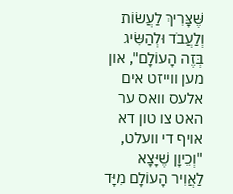שֶּׁצָּרִיךְ לַעֲשׂוֹת וְלַעֲבֹד וּלְהַשִּׂיג בְּזֶה הָעוֹלָם", און מען ווייזט אים אלעס וואס ער האט צו טון דא אויף די וועלט, "וְכֵיוָן שֶׁיָּצָא לַאֲוִיר הָעוֹלָם מִיָּד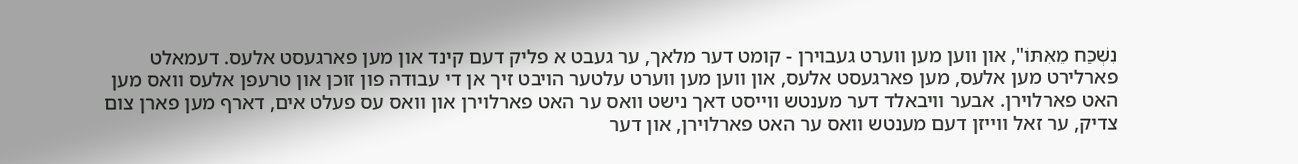נִשְׁכַּח מֵאִתּוֹ", און ווען מען ווערט געבוירן - קומט דער מלאך, ער געבט א פליק דעם קינד און מען פארגעסט אלעס. דעמאלט פארלירט מען אלעס, מען פארגעסט אלעס, און ווען מען ווערט עלטער הויבט זיך אן די עבודה פון זוכן און טרעפן אלעס וואס מען האט פארלוירן. אבער וויבאלד דער מענטש ווייסט דאך נישט וואס ער האט פארלוירן און וואס עס פעלט אים, דארף מען פארן צום צדיק, ער זאל ווייזן דעם מענטש וואס ער האט פארלוירן, און דער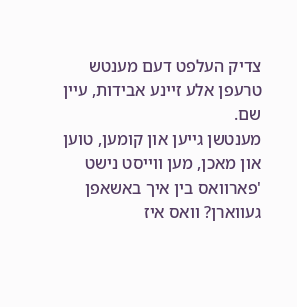צדיק העלפט דעם מענטש טרעפן אלע זיינע אבידות, עיין שם.
מענטשן גייען און קומען, טוען און מאכן, מען ווייסט נישט 'פארוואס בין איך באשאפן געווארן? וואס איז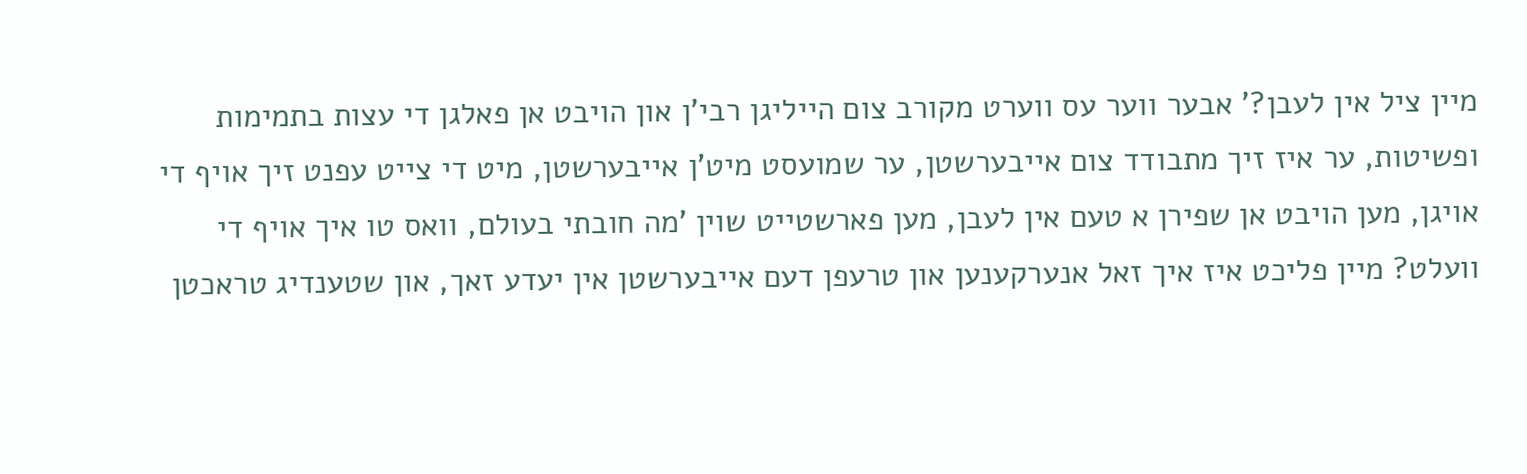מיין ציל אין לעבן?' אבער ווער עס ווערט מקורב צום הייליגן רבי'ן און הויבט אן פאלגן די עצות בתמימות ופשיטות, ער איז זיך מתבודד צום אייבערשטן, ער שמועסט מיט'ן אייבערשטן, מיט די צייט עפנט זיך אויף די אויגן, מען הויבט אן שפירן א טעם אין לעבן, מען פארשטייט שוין 'מה חובתי בעולם, וואס טו איך אויף די וועלט? מיין פליכט איז איך זאל אנערקענען און טרעפן דעם אייבערשטן אין יעדע זאך, און שטענדיג טראכטן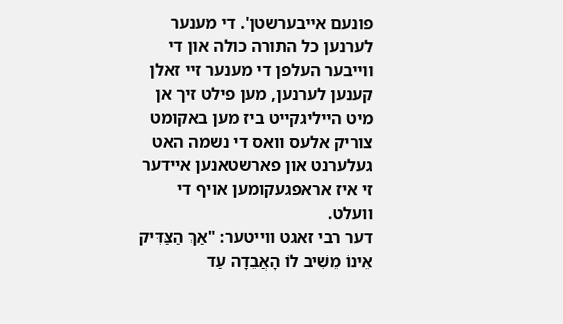פונעם אייבערשטן'. די מענער לערנען כל התורה כולה און די ווייבער העלפן די מענער זיי זאלן קענען לערנען, מען פילט זיך אן מיט הייליגקייט ביז מען באקומט צוריק אלעס וואס די נשמה האט געלערנט און פארשטאנען איידער זי איז אראפגעקומען אויף די וועלט.
דער רבי זאגט ווייטער: "אַךְ הַצַּדִּיק אֵינוֹ מֵשִׁיב לוֹ הָאֲבֵדָה עַד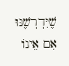שֶׁיִּדְרְשֶׁנּוּ אִם אֵינוֹ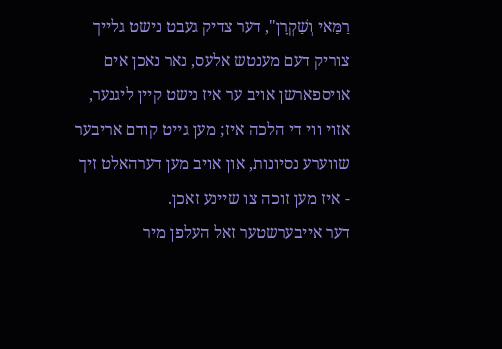רַמַּאי וְשַׁקְרָן", דער צדיק געבט נישט גלייך צוריק דעם מענטש אלעס, נאר נאכן אים אויספארשן אויב ער איז נישט קיין ליגנער, אזוי ווי די הלכה איז; מען גייט קודם אריבער שווערע נסיונות, און אויב מען דערהאלט זיך - איז מען זוכה צו שיינע זאכן.
דער אייבערשטער זאל העלפן מיר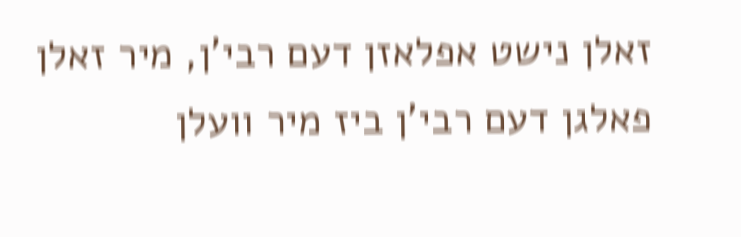זאלן נישט אפלאזן דעם רבי'ן, מיר זאלן פאלגן דעם רבי'ן ביז מיר וועלן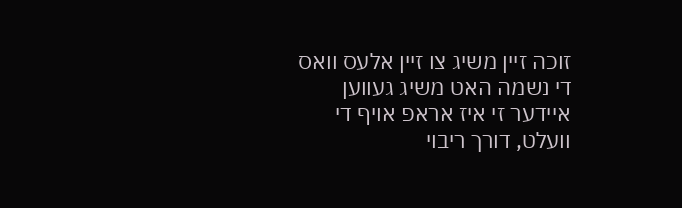זוכה זיין משיג צו זיין אלעס וואס די נשמה האט משיג געווען איידער זי איז אראפ אויף די וועלט, דורך ריבוי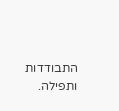התבודדות ותפילה.